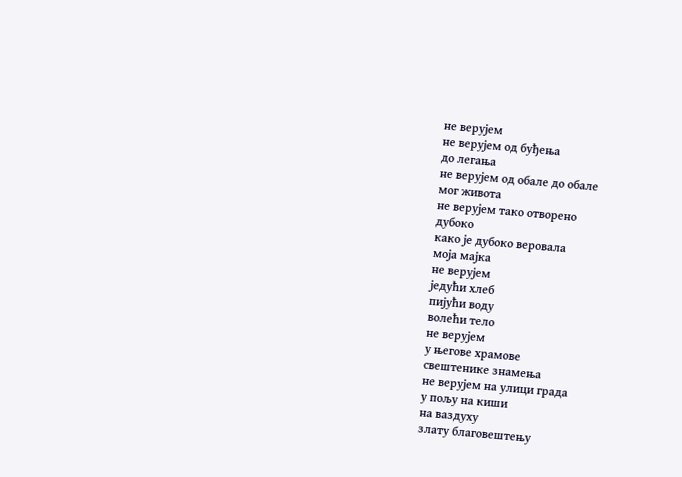не верујем
не верујем од буђења
до легања
не верујем од обале до обале
мог живота
не верујем тако отворено
дубоко
како је дубоко веровала
моја мајка
не верујем
једући хлеб
пијући воду
волећи тело
не верујем
у његове храмове
свештенике знамења
не верујем на улици града
у пољу на киши
на ваздуху
злату благовештењу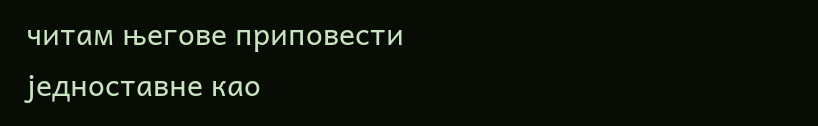читам његове приповести
једноставне као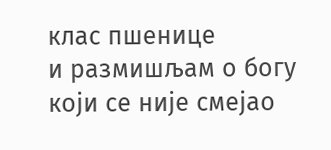клас пшенице
и размишљам о богу
који се није смејао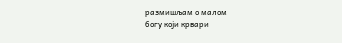размишљам о малом
богу који крвари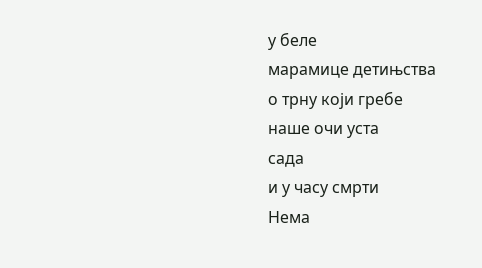у беле
марамице детињства
о трну који гребе
наше очи уста
сада
и у часу смрти
Нема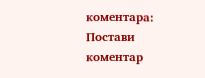коментара:
Постави коментар